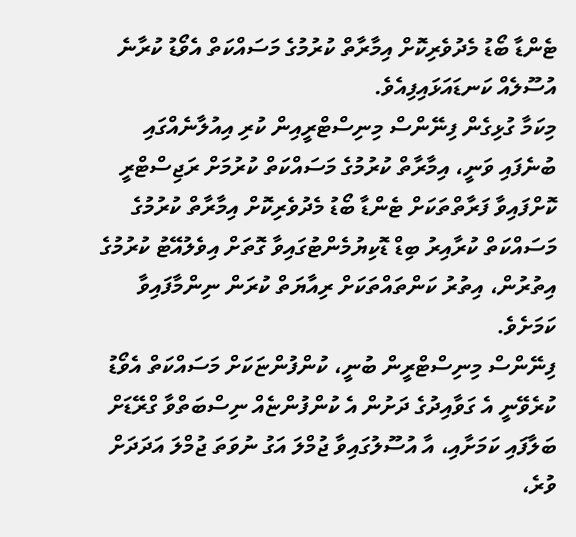ޓެންޑާ ބޯޑު މެދުވެރިކޮށް އިމާރާތް ކުރުމުގެ މަސައްކަތް އެވޯޑު ކުރާނެ އުސޫލެއް ކަނޑައަޅައިފިއެވެ.
މިކަމާ ގުޅިގެން ފިނޭންސް މިނިސްޓްރީއިން ކުރި އިއުލާނެއްގައި ބުނެފައި ވަނީ، އިމާރާތް ކުރުމުގެ މަސައްކަތް ކުރުމަށް ރަޖިސްޓްރީ ކޮށްފައިވާ ފަރާތްތަކަށް ޓެންޑާ ބޯޑު މެދުވެރިކޮށް އިމާރާތް ކުރުމުގެ މަސައްކަތް ކުރާއިރު ބިޑް ޑޮކިޔުމެންޓުގައިވާ ގޮތަށް އިވެލުއޭޓު ކުރުމުގެ އިތުރުން، އިތުރު ކަންތައްތަކަށް ރިއާޔަތް ކުރަން ނިންމާފައިވާ ކަމަށެވެ.
ފިނޭންސް މިނިސްޓްރީން ބުނީ، ކުންފުންޏަކަށް މަސައްކަތް އެވޯޑު ކުރެވޭނީ އެ ގަވާއިދުގެ ދަށުން އެ ކުންފުންޏެއް ނިސްބަތްވާ ގްރޭޑަށް ބަލާފައި ކަމަށާއި، އާ އުސޫލުގައިވާ ޖުމްލަ އަގު ނުވަތަ ޖުމްލަ އަދަދަށް ވުރެ،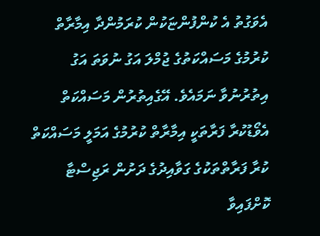އެވަގުތު އެ ކުންފުންޏަކުން ކުރަމުންދާ އިމާރާތް ކުރުމުގެ މަސައްކަތުގެ ޖުމްލަ އަގު ނުވަތަ އަގު އިތުރުނުވާ ނަމައެވެ. އޭގެއިތުރުން މަސައްކަތް އެވޯޑުކުރާ ފަރާތަކީ އިމާރާތް ކުރުމުގެ އަމަލީ މަސައްކަތް ކުރާ ފަރާތްތަކުގެ ގަވާއިދުގެ ދަށުން ރަޖިސްޓާ ކޮށްފައިވާ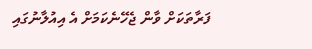ފަރާތަކަށް ވާން ޖެހޭނެކަމަށް އެ އިއުލާނުގައި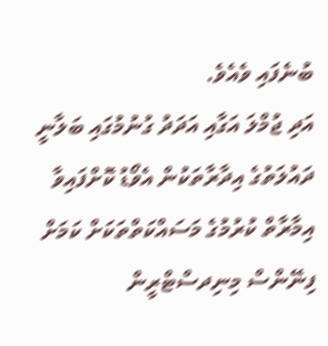ބުނެފައި ވެއެވެ.
އަދި ޖުމްލަ އަގާއި އަދަދު ގުނުމުގައި ބަލާނީ ދައުލަތުގެ އިދާރާތަކުން އެވޯޑު ކޮށްފައިވާ އިމާރާތް ކުރުމުގެ މަސައްކަތްތަކަށް ކަމަށް ފިނޭންސް މިނިދސްޓްރީން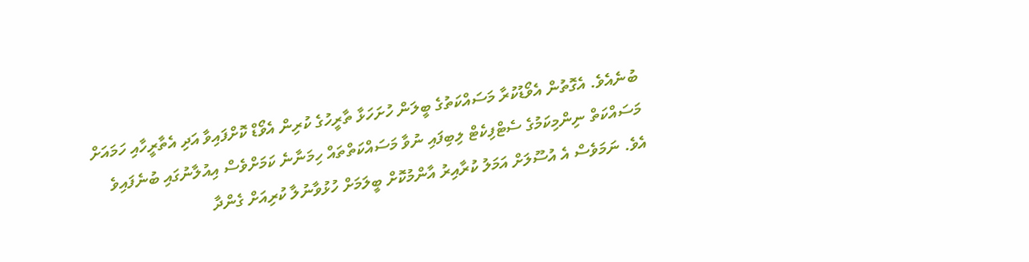ބުނެއެވެ. އެގޮތުން އެވޯޑުކުރާ މަސައްކަތުގެ ބީލަން ހުށަހަޅާ ތާރީހުގެ ކުރިން އެވޯޑް ކޮށްފައިވާ އަދި އެތާރީހާއި ހަމައަށް މަސައްކަތް ނިންމިކަމުގެ ސެޓްފިކެޓް ލިބިފައި ނުވާ މަސައްކަތްތައް ހިމަނާނެ ކަމަށްވެސް އިއުލާނުގައި ބުނެފައިވެ އެވެ. ނަމަވެސް އެ އުސޫލަށް އަމަލު ކުރާއިރު އާންމުކޮށް ބީލަމަށް ހުޅުވާނުލާ ކުރިއަށް ގެންދާ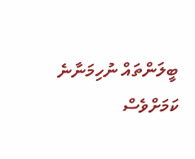ބީލަންތައް ނުހިމަނާނެ ކަމަށްވެސް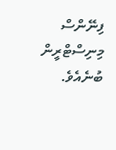ފިނޭންސް މިނިސްޓްރީން ބުނެއެވެ.